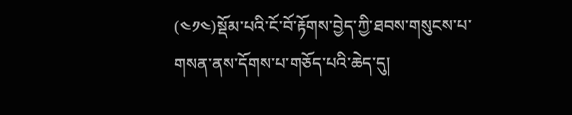(༤༡༤)སྡོམ་པའི་ངོ་བོ་རྟོགས་བྱེད་ཀྱི་ཐབས་གསུངས་པ་གསན་ནས་དོགས་པ་གཅོད་པའི་ཆེད་དུ།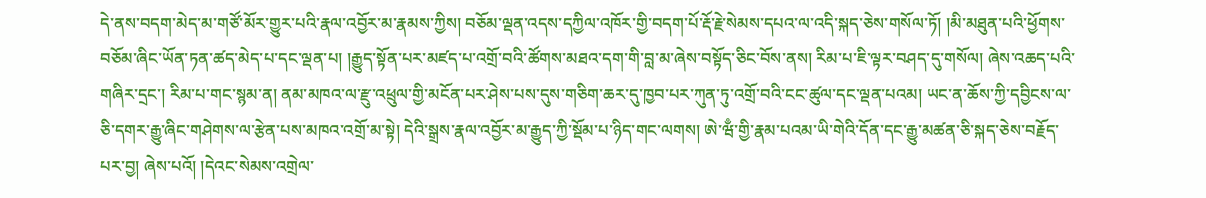དེ་ནས་བདག་མེད་མ་གཙོ་མོར་གྱུར་པའི་རྣལ་འབྱོར་མ་རྣམས་ཀྱིས། བཅོམ་ལྡན་འདས་དཀྱིལ་འཁོར་གྱི་བདག་པོ་རྡོ་རྗེ་སེམས་དཔའ་ལ་འདི་སྐད་ཅེས་གསོལ་ཏོ། །མི་མཐུན་པའི་ཕྱོགས་བཅོམ་ཞིང་ཡོན་ཏན་ཚད་མེད་པ་དང་ལྡན་པ། །རྒྱུད་སྟོན་པར་མཛད་པ་འགྲོ་བའི་ཚོགས་མཐའ་དག་གི་བླ་མ་ཞེས་བསྟོད་ཅིང་བོས་ནས། རིམ་པ་ཇི་ལྟར་བཤད་དུ་གསོལ། ཞེས་འཆད་པའི་གཞིར་དྲང་། རིམ་པ་གང་སྙམ་ན། ནམ་མཁའ་ལ་རྫུ་འཕྲུལ་གྱི་མངོན་པར་ཤེས་པས་དུས་གཅིག་ཆར་དུ་ཁྱབ་པར་ཀུན་ཏུ་འགྲོ་བའི་ངང་ཚུལ་དང་ལྡན་པའམ། ཡང་ན་ཆོས་ཀྱི་དབྱིངས་ལ་ཅི་དགར་རྒྱུ་ཞིང་གཤེགས་ལ་རྩེན་པས་མཁའ་འགྲོ་མ་སྟེ། དེའི་སྒྲས་རྣལ་འབྱོར་མ་རྒྱུད་ཀྱི་སྡོམ་པ་ཉིད་གང་ལགས། ཨེ་ཝྃ་གྱི་རྣམ་པའམ་ཡི་གེའི་དོན་དང་རྒྱུ་མཚན་ཅི་སྐད་ཅེས་བརྗོད་པར་བྱ། ཞེས་པའོ། །དེའང་སེམས་འགྲེལ་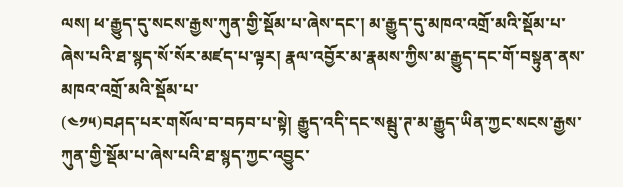ལས། ཕ་རྒྱུད་དུ་སངས་རྒྱས་ཀུན་གྱི་སྡོམ་པ་ཞེས་དང་། མ་རྒྱུད་དུ་མཁའ་འགྲོ་མའི་སྡོམ་པ་ཞེས་པའི་ཐ་སྙད་སོ་སོར་མཛད་པ་ལྟར། རྣལ་འབྱོར་མ་རྣམས་ཀྱིས་མ་རྒྱུད་དང་གོ་བསྟུན་ནས་མཁའ་འགྲོ་མའི་སྡོམ་པ་
(༤༡༥)བཤད་པར་གསོལ་བ་བཏབ་པ་སྟེ། རྒྱུད་འདི་དང་སམྦུ་ཊ་མ་རྒྱུད་ཡིན་ཀྱང་སངས་རྒྱས་ཀུན་གྱི་སྡོམ་པ་ཞེས་པའི་ཐ་སྙད་ཀྱང་འབྱུང་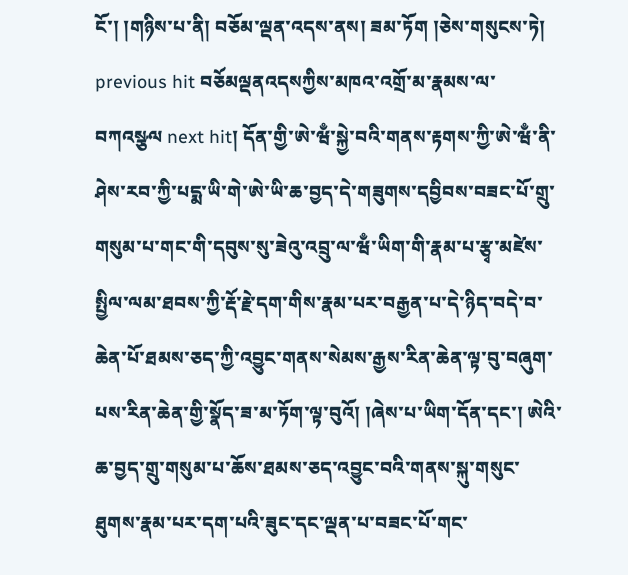ངོ་། །གཉིས་པ་ནི། བཅོམ་ལྡན་འདས་ནས། ཟམ་ཏོག །ཅེས་གསུངས་ཏེ། previous hit བཅོམལྡནའདསཀྱིས་མཁའ་འགྲོ་མ་རྣམས་ལ་བཀའསྩལ next hit། དོན་གྱི་ཨེ་ཝྃ་སྐྱེ་བའི་གནས་རྟགས་ཀྱི་ཨེ་ཝྃ་ནི་ཤེས་རབ་ཀྱི་པདྨ་ཡི་གེ་ཨེ་ཡི་ཆ་བྱད་དེ་གཟུགས་དབྱིབས་བཟང་པོ་གྲུ་གསུམ་པ་གང་གི་དབུས་སུ་ཟེའུ་འབྲུ་ལ་ཝྃ་ཡིག་གི་རྣམ་པ་རྩྭ་མཛེས་སྤྱིལ་ལམ་ཐབས་ཀྱི་རྡོ་རྗེ་དག་གིས་རྣམ་པར་བརྒྱན་པ་དེ་ཉིད་བདེ་བ་ཆེན་པོ་ཐམས་ཅད་ཀྱི་འབྱུང་གནས་སེམས་རྒྱས་རིན་ཆེན་ལྟ་བུ་བཞུག་པས་རིན་ཆེན་གྱི་སྣོད་ཟ་མ་ཏོག་ལྟ་བུའོ། །ཞེས་པ་ཡིག་དོན་དང་། ཨེའི་ཆ་བྱད་གྲུ་གསུམ་པ་ཆོས་ཐམས་ཅད་འབྱུང་བའི་གནས་སྐུ་གསུང་ཐུགས་རྣམ་པར་དག་པའི་ཟུང་དང་ལྡན་པ་བཟང་པོ་གང་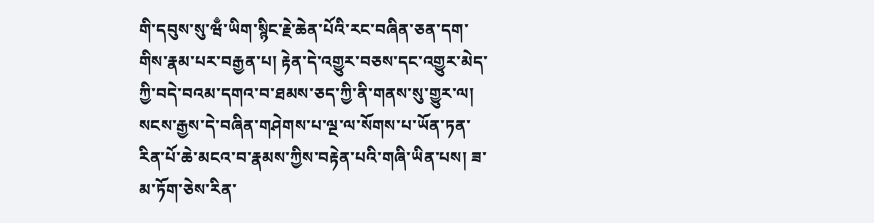གི་དབུས་སུ་ཝྃ་ཡིག་སྙིང་རྗེ་ཆེན་པོའི་རང་བཞིན་ཅན་དག་གིས་རྣམ་པར་བརྒྱན་པ། རྟེན་དེ་འགྱུར་བཅས་དང་འགྱུར་མེད་ཀྱི་བདེ་བའམ་དགའ་བ་ཐམས་ཅད་ཀྱི་ནི་གནས་སུ་གྱུར་ལ། སངས་རྒྱས་དེ་བཞིན་གཤེགས་པ་ལྔ་ལ་སོགས་པ་ཡོན་ཏན་རིན་པོ་ཆེ་མངའ་བ་རྣམས་ཀྱིས་བརྟེན་པའི་གཞི་ཡིན་པས། ཟ་མ་ཏོག་ཅེས་རིན་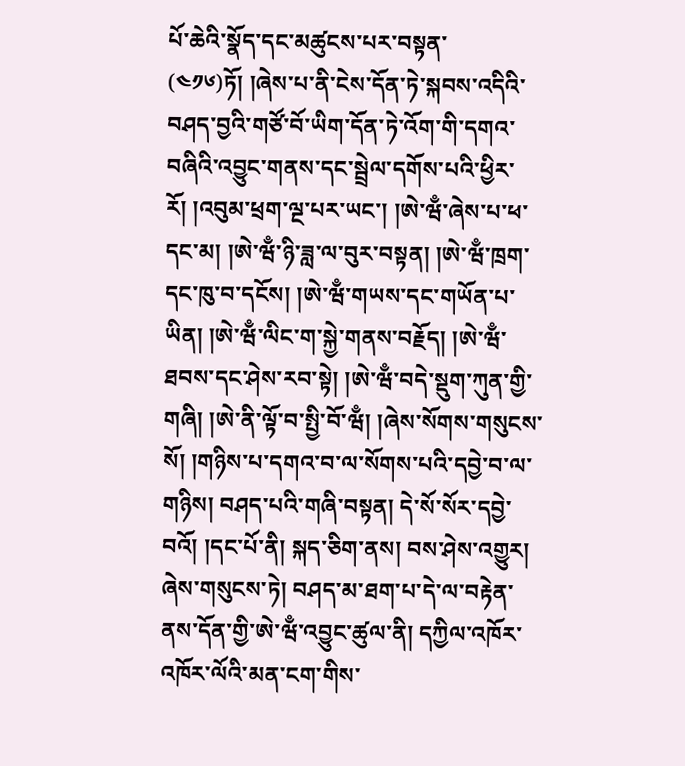པོ་ཆེའི་སྣོད་དང་མཚུངས་པར་བསྟན་
(༤༡༦)ཏོ། །ཞེས་པ་ནི་ངེས་དོན་ཏེ་སྐབས་འདིའི་བཤད་བྱའི་གཙོ་བོ་ཡིག་དོན་ཏེ་འོག་གི་དགའ་བཞིའི་འབྱུང་གནས་དང་སྦྲེལ་དགོས་པའི་ཕྱིར་རོ། །འབུམ་ཕྲག་ལྔ་པར་ཡང་། །ཨེ་ཝྃ་ཞེས་པ་ཕ་དང་མ། །ཨེ་ཝྃ་ཉི་ཟླ་ལ་བུར་བསྟན། །ཨེ་ཝྃ་ཁྲག་དང་ཁུ་བ་དངོས། །ཨེ་ཝྃ་གཡས་དང་གཡོན་པ་ཡིན། །ཨེ་ཝྃ་ལིང་ག་སྐྱེ་གནས་བརྗོད། །ཨེ་ཝྃ་ཐབས་དང་ཤེས་རབ་སྟེ། །ཨེ་ཝྃ་བདེ་སྡུག་ཀུན་གྱི་གཞི། །ཨེ་ནི་ལྟོ་བ་སྤྱི་བོ་ཝྃ། །ཞེས་སོགས་གསུངས་སོ། །གཉིས་པ་དགའ་བ་ལ་སོགས་པའི་དབྱེ་བ་ལ་གཉིས། བཤད་པའི་གཞི་བསྟན། དེ་སོ་སོར་དབྱེ་བའོ། །དང་པོ་ནི། སྐད་ཅིག་ནས། བས་ཤེས་འགྱུར། ཞེས་གསུངས་ཏེ། བཤད་མ་ཐག་པ་དེ་ལ་བརྟེན་ནས་དོན་གྱི་ཨེ་ཝྃ་འབྱུང་ཚུལ་ནི། དཀྱིལ་འཁོར་འཁོར་ལོའི་མན་ངག་གིས་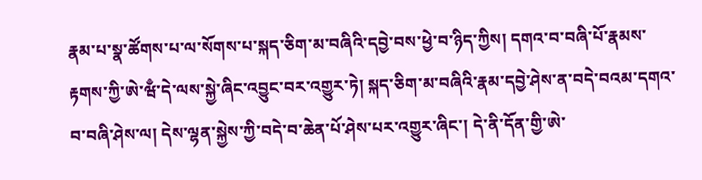རྣམ་པ་སྣ་ཚོགས་པ་ལ་སོགས་པ་སྐད་ཅིག་མ་བཞིའི་དབྱེ་བས་ཕྱེ་བ་ཉིད་ཀྱིས། དགའ་བ་བཞི་པོ་རྣམས་རྟགས་ཀྱི་ཨེ་ཝྃ་དེ་ལས་སྐྱེ་ཞིང་འབྱུང་བར་འགྱུར་ཏེ། སྐད་ཅིག་མ་བཞིའི་རྣམ་དབྱེ་ཤེས་ན་བདེ་བའམ་དགའ་བ་བཞི་ཤེས་ལ། དེས་ལྷན་སྐྱེས་ཀྱི་བདེ་བ་ཆེན་པོ་ཤེས་པར་འགྱུར་ཞིང་། དེ་ནི་དོན་གྱི་ཨེ་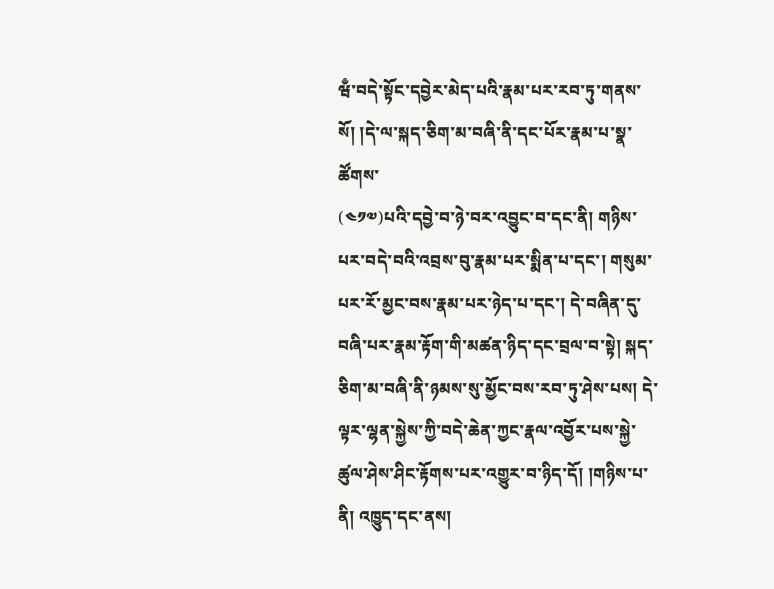ཝྃ་བདེ་སྟོང་དབྱེར་མེད་པའི་རྣམ་པར་རབ་ཏུ་གནས་སོ། །དེ་ལ་སྐད་ཅིག་མ་བཞི་ནི་དང་པོར་རྣམ་པ་སྣ་ཚོགས་
(༤༡༧)པའི་དབྱེ་བ་ཉེ་བར་འབྱུང་བ་དང་ནི། གཉིས་པར་བདེ་བའི་འབྲས་བུ་རྣམ་པར་སྨིན་པ་དང་། གསུམ་པར་རོ་མྱང་བས་རྣམ་པར་ཉེད་པ་དང་། དེ་བཞིན་དུ་བཞི་པར་རྣམ་རྟོག་གི་མཚན་ཉིད་དང་བྲལ་བ་སྟེ། སྐད་ཅིག་མ་བཞི་ནི་ཉམས་སུ་མྱོང་བས་རབ་ཏུ་ཤེས་པས། དེ་ལྟར་ལྷན་སྐྱེས་ཀྱི་བདེ་ཆེན་ཀྱང་རྣལ་འབྱོར་པས་སྐྱེ་ཚུལ་ཤེས་ཤིང་རྟོགས་པར་འགྱུར་བ་ཉིད་དོ། །གཉིས་པ་ནི། འཁྱུད་དང་ནས།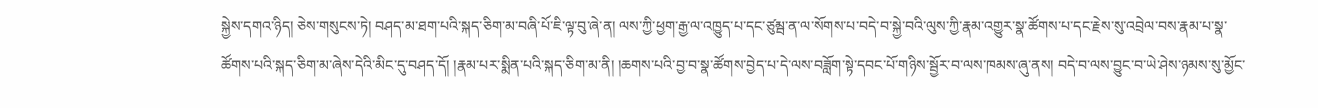སྐྱེས་དགའ་ཉིད། ཅེས་གསུངས་ཏེ། བཤད་མ་ཐག་པའི་སྐད་ཅིག་མ་བཞི་པོ་ཇི་ལྟ་བུ་ཞེ་ན། ལས་ཀྱི་ཕྱག་རྒྱ་ལ་འཁྱུད་པ་དང་ཙུམྦ་ན་ལ་སོགས་པ་བདེ་བ་སྐྱེ་བའི་ལུས་ཀྱི་རྣམ་འགྱུར་སྣ་ཚོགས་པ་དང་རྗེས་སུ་འབྲེལ་བས་རྣམ་པ་སྣ་ཚོགས་པའི་སྐད་ཅིག་མ་ཞེས་དེའི་མིང་དུ་བཤད་དོ། །རྣམ་པར་སྨིན་པའི་སྐད་ཅིག་མ་ནི། །ཆགས་པའི་བྱ་བ་སྣ་ཚོགས་བྱེད་པ་དེ་ལས་བཟློག་སྟེ་དབང་པོ་གཉིས་སྦྱོར་བ་ལས་ཁམས་ཞུ་ནས། བདེ་བ་ལས་བྱུང་བ་ཡེ་ཤེས་ཉམས་སུ་མྱོང་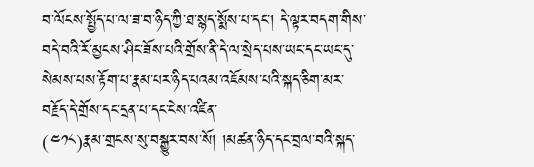བ་ལོངས་སྤྱོད་པ་ལ་ཟ་བ་ཉིད་ཀྱི་ཐ་སྙད་སྨོས་པ་དང་། དེ་ལྟར་བདག་གིས་བདེ་བའི་རོ་མྱངས་ཤིང་ཟོས་པའི་གྲོས་ནི་དེ་ལ་སྲེད་པས་ཡང་དང་ཡང་དུ་སེམས་པས་རྟོག་པ་རྣམ་པར་ཉིད་པའམ་འཇོམས་པའི་སྐད་ཅིག་མར་བརྗོད་དེ་གྲོས་དང་དྲན་པ་དང་ངེས་འཛིན་
(༤༡༨)རྣམ་གྲངས་སུ་བསྒྱུར་བས་སོ། །མཚན་ཉིད་དང་བྲལ་བའི་སྐད་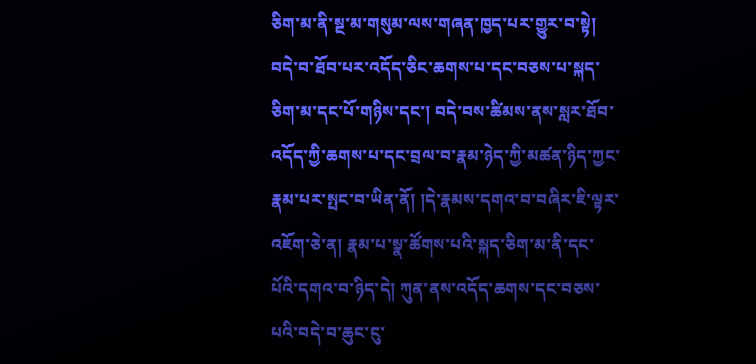ཅིག་མ་ནི་སྔ་མ་གསུམ་ལས་གཞན་ཁྱད་པར་གྱུར་བ་སྟེ། བདེ་བ་ཐོབ་པར་འདོད་ཅིང་ཆགས་པ་དང་བཅས་པ་སྐད་ཅིག་མ་དང་པོ་གཉིས་དང་། བདེ་བས་ཚིམས་ནས་སླར་ཐོབ་འདོད་ཀྱི་ཆགས་པ་དང་བྲལ་བ་རྣམ་ཉེད་ཀྱི་མཚན་ཉིད་ཀྱང་རྣམ་པར་སྤང་བ་ཡིན་ནོ། །དེ་རྣམས་དགའ་བ་བཞིར་ཇི་ལྟར་འཇོག་ཅེ་ན། རྣམ་པ་སྣ་ཚོགས་པའི་སྐད་ཅིག་མ་ནི་དང་པོའི་དགའ་བ་ཉིད་དེ། ཀུན་ནས་འདོད་ཆགས་དང་བཅས་པའི་བདེ་བ་ཆུང་ངུ་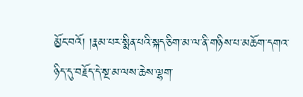མྱོང་བའོ། །རྣམ་པར་སྨིན་པའི་སྐད་ཅིག་མ་ལ་ནི་གཉིས་པ་མཆོག་དགའ་ཉིད་དུ་བརྗོད་དེ་སྔ་མ་ལས་ཆེས་ལྷག་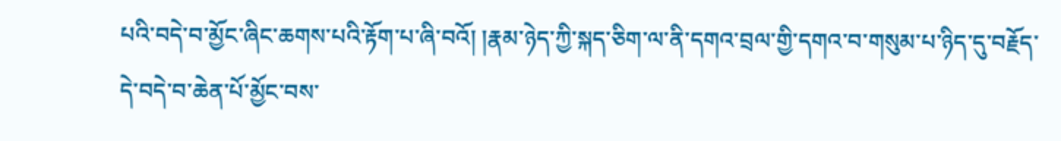པའི་བདེ་བ་མྱོང་ཞིང་ཆགས་པའི་རྟོག་པ་ཞི་བའོ། །རྣམ་ཉེད་ཀྱི་སྐད་ཅིག་ལ་ནི་དགའ་བྲལ་གྱི་དགའ་བ་གསུམ་པ་ཉིད་དུ་བརྗོད་དེ་བདེ་བ་ཆེན་པོ་མྱོང་བས་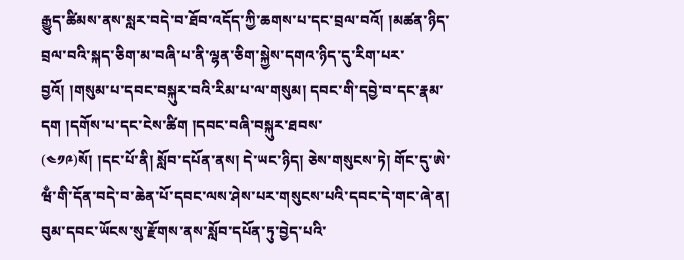རྒྱུད་ཚིམས་ནས་སླར་བདེ་བ་ཐོབ་འདོད་ཀྱི་ཆགས་པ་དང་བྲལ་བའོ། །མཚན་ཉིད་བྲལ་བའི་སྐད་ཅིག་མ་བཞི་པ་ནི་ལྷན་ཅིག་སྐྱེས་དགའ་ཉིད་དུ་རིག་པར་བྱའོ། །གསུམ་པ་དབང་བསྐུར་བའི་རིམ་པ་ལ་གསུམ། དབང་གི་དབྱེ་བ་དང་རྣམ་དག །དགོས་པ་དང་ངེས་ཚིག །དབང་བཞི་བསྐུར་ཐབས་
(༤༡༩)སོ། །དང་པོ་ནི། སློབ་དཔོན་ནས། དེ་ཡང་ཉིད། ཅེས་གསུངས་ཏེ། གོང་དུ་ཨེ་ཝྃ་གི་དོན་བདེ་བ་ཆེན་པོ་དབང་ལས་ཤེས་པར་གསུངས་པའི་དབང་དེ་གང་ཞེ་ན། བུམ་དབང་ཡོངས་སུ་རྫོགས་ནས་སློབ་དཔོན་ཏུ་བྱེད་པའི་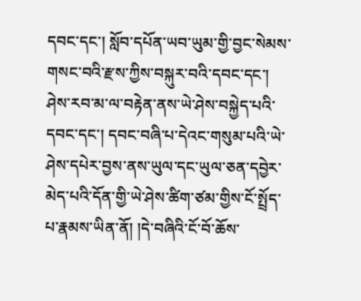དབང་དང་། སློབ་དཔོན་ཡབ་ཡུམ་གྱི་བྱང་སེམས་གསང་བའི་རྫས་ཀྱིས་བསྐུར་བའི་དབང་དང་། ཤེས་རབ་མ་ལ་བརྟེན་ནས་ཡེ་ཤེས་བསྐྱེད་པའི་དབང་དང་། དབང་བཞི་པ་དེའང་གསུམ་པའི་ཡེ་ཤེས་དཔེར་བྱས་ནས་ཡུལ་དང་ཡུལ་ཅན་དབྱེར་མེད་པའི་དོན་གྱི་ཡེ་ཤེས་ཚིག་ཙམ་གྱིས་ངོ་སྤྲོད་པ་རྣམས་ཡིན་ནོ། །དེ་བཞིའི་ངོ་བོ་ཆོས་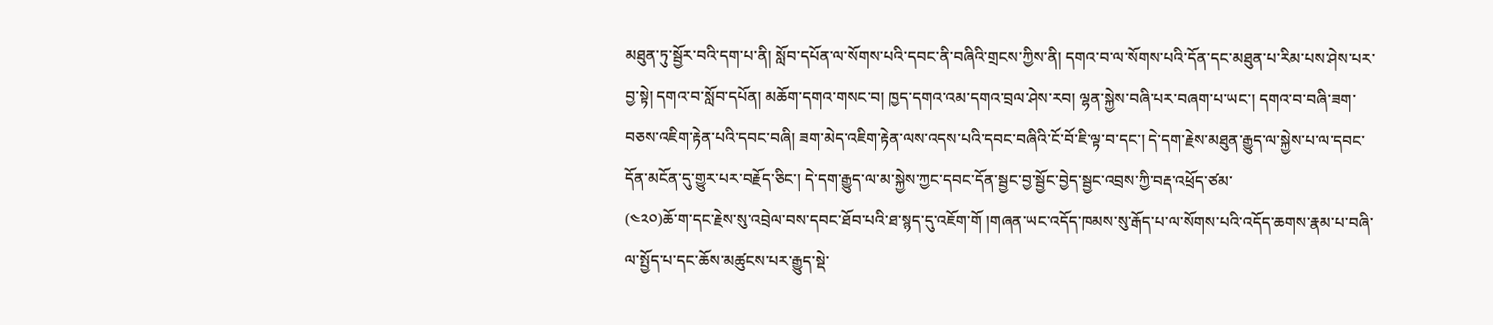མཐུན་ཏུ་སྦྱོར་བའི་དག་པ་ནི། སློབ་དཔོན་ལ་སོགས་པའི་དབང་ནི་བཞིའི་གྲངས་ཀྱིས་ནི། དགའ་བ་ལ་སོགས་པའི་དོན་དང་མཐུན་པ་རིམ་པས་ཤེས་པར་བྱ་སྟེ། དགའ་བ་སློབ་དཔོན། མཆོག་དགའ་གསང་བ། ཁྱད་དགའ་འམ་དགའ་བྲལ་ཤེས་རབ། ལྷན་སྐྱེས་བཞི་པར་བཞག་པ་ཡང་། དགའ་བ་བཞི་ཟག་བཅས་འཇིག་རྟེན་པའི་དབང་བཞི། ཟག་མེད་འཇིག་རྟེན་ལས་འདས་པའི་དབང་བཞིའི་ངོ་བོ་ཇི་ལྟ་བ་དང་། དེ་དག་རྗེས་མཐུན་རྒྱུད་ལ་སྐྱེས་པ་ལ་དབང་དོན་མངོན་དུ་གྱུར་པར་བརྗོད་ཅིང་། དེ་དག་རྒྱུད་ལ་མ་སྐྱེས་ཀྱང་དབང་དོན་སྦྱང་བྱ་སྦྱོང་བྱེད་སྦྱང་འབྲས་ཀྱི་བརྡ་འཕྲོད་ཙམ་
(༤༢༠)ཆོ་ག་དང་རྗེས་སུ་འབྲེལ་བས་དབང་ཐོབ་པའི་ཐ་སྙད་དུ་འཇོག་གོ །གཞན་ཡང་འདོད་ཁམས་སུ་རྒོད་པ་ལ་སོགས་པའི་འདོད་ཆགས་རྣམ་པ་བཞི་ལ་སྤྱོད་པ་དང་ཆོས་མཚུངས་པར་རྒྱུད་སྡེ་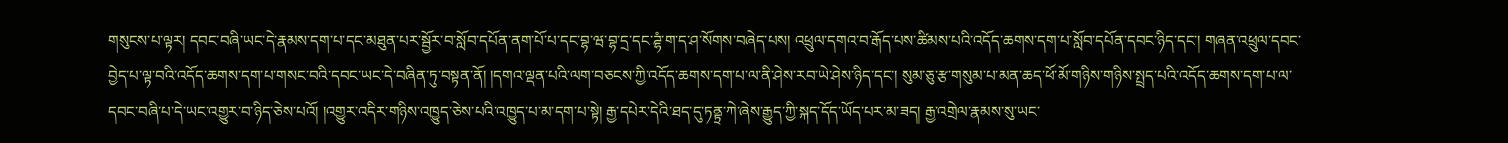གསུངས་པ་ལྟར། དབང་བཞི་ཡང་དེ་རྣམས་དག་པ་དང་མཐུན་པར་སྦྱོར་བ་སློབ་དཔོན་ནག་པོ་པ་དང་བྷ་ཝ་བྷ་དྲ་དང་ཌྷཾ་ག་ད་ཤ་སོགས་བཞེད་པས། འཕྲུལ་དགའ་བ་རྒོད་པས་ཚིམས་པའི་འདོད་ཆགས་དག་པ་སློབ་དཔོན་དབང་ཉིད་དང་། གཞན་འཕྲུལ་དབང་བྱེད་པ་ལྟ་བའི་འདོད་ཆགས་དག་པ་གསང་བའི་དབང་ཡང་དེ་བཞིན་ཏུ་བསྟན་ནོ། །དགའ་ལྡན་པའི་ལག་བཅངས་ཀྱི་འདོད་ཆགས་དག་པ་ལ་ནི་ཤེས་རབ་ཡེ་ཤེས་ཉིད་དང་། སུམ་ཅུ་རྩ་གསུམ་པ་མན་ཆད་ཕོ་མོ་གཉིས་གཉིས་སྤྲད་པའི་འདོད་ཆགས་དག་པ་ལ་དབང་བཞི་པ་དེ་ཡང་འགྱུར་བ་ཉིད་ཅེས་པའོ། །འགྱུར་འདིར་གཉིས་འཁྱུད་ཅེས་པའི་འཁྱུད་པ་མ་དག་པ་སྟེ། རྒྱ་དཔེར་དེའི་ཐད་དུ་ཏནྟྲ་ཀེ་ཞེས་རྒྱུད་ཀྱི་སྐད་དོད་ཡོད་པར་མ་ཟད། རྒྱ་འགྲེལ་རྣམས་སུ་ཡང་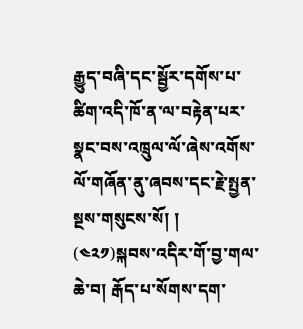རྒྱུད་བཞི་དང་སྦྱོར་དགོས་པ་ཚིག་འདི་ཁོ་ན་ལ་བརྟེན་པར་སྣང་བས་འཁྲུལ་ལོ་ཞེས་འགོས་ལོ་གཞོན་ནུ་ཞབས་དང་རྗེ་སྤྱན་སྔས་གསུངས་སོ། །
(༤༢༡)སྐབས་འདིར་གོ་བྱ་གལ་ཆེ་བ། རྒོད་པ་སོགས་དག་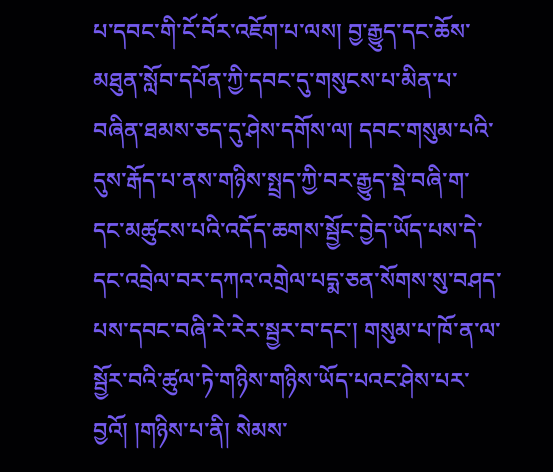པ་དབང་གི་ངོ་བོར་འཇོག་པ་ལས། བྱ་རྒྱུད་དང་ཆོས་མཐུན་སློབ་དཔོན་ཀྱི་དབང་དུ་གསུངས་པ་མིན་པ་བཞིན་ཐམས་ཅད་དུ་ཤེས་དགོས་ལ། དབང་གསུམ་པའི་དུས་རྒོད་པ་ནས་གཉིས་སྤྲད་ཀྱི་བར་རྒྱུད་སྡེ་བཞི་ག་དང་མཚུངས་པའི་འདོད་ཆགས་སྦྱོང་བྱེད་ཡོད་པས་དེ་དང་འབྲེལ་བར་དཀའ་འགྲེལ་པདྨ་ཅན་སོགས་སུ་བཤད་པས་དབང་བཞི་རེ་རེར་སྦྱར་བ་དང་། གསུམ་པ་ཁོ་ན་ལ་སྦྱོར་བའི་ཚུལ་ཏེ་གཉིས་གཉིས་ཡོད་པའང་ཤེས་པར་བྱའོ། །གཉིས་པ་ནི། སེམས་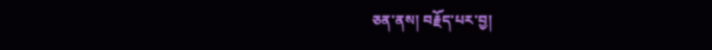ཅན་ནས། བརྗོད་པར་བྱ།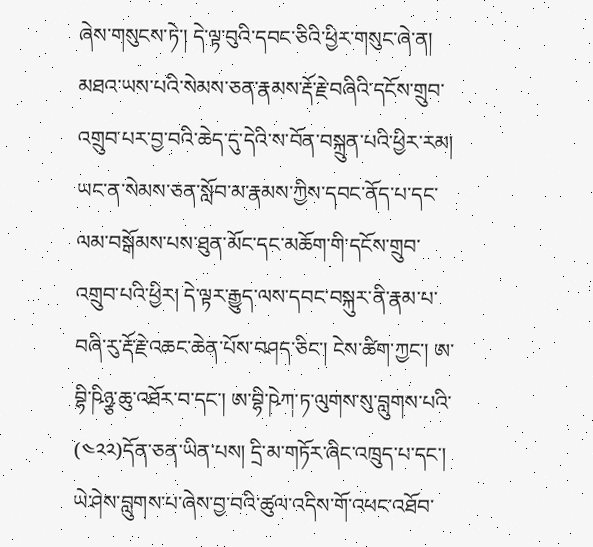ཞེས་གསུངས་ཏེ་། དེ་ལྟ་བུའི་དབང་ཅིའི་ཕྱིར་གསུང་ཞེ་ན། མཐའ་ཡས་པའི་སེམས་ཅན་རྣམས་རྡོ་རྗེ་བཞིའི་དངོས་གྲུབ་འགྲུབ་པར་བྱ་བའི་ཆེད་དུ་དེའི་ས་བོན་བསྐྲུན་པའི་ཕྱིར་རམ། ཡང་ན་སེམས་ཅན་སློབ་མ་རྣམས་ཀྱིས་དབང་ནོད་པ་དང་ལམ་བསྒོམས་པས་ཐུན་མོང་དང་མཆོག་གི་དངོས་གྲུབ་འགྲུབ་པའི་ཕྱིར། དེ་ལྟར་རྒྱུད་ལས་དབང་བསྐུར་ནི་རྣམ་པ་བཞི་རུ་རྡོ་རྗེ་འཆང་ཆེན་པོས་བཤད་ཅིང་། ངེས་ཚིག་ཀྱང་། ཨ་བྷི་ཥིཉྩ་ཆུ་འཐོར་བ་དང་། ཨ་བྷི་ཥེཀ་ཏ་ལུགས་སུ་བླུགས་པའི་
(༤༢༢)དོན་ཅན་ཡིན་པས། དྲི་མ་གཏོར་ཞིང་འཁྲུད་པ་དང་། ཡེ་ཤེས་བླུགས་པ་ཞེས་བྱ་བའི་ཚུལ་འདིས་གོ་འཕང་འཐོབ་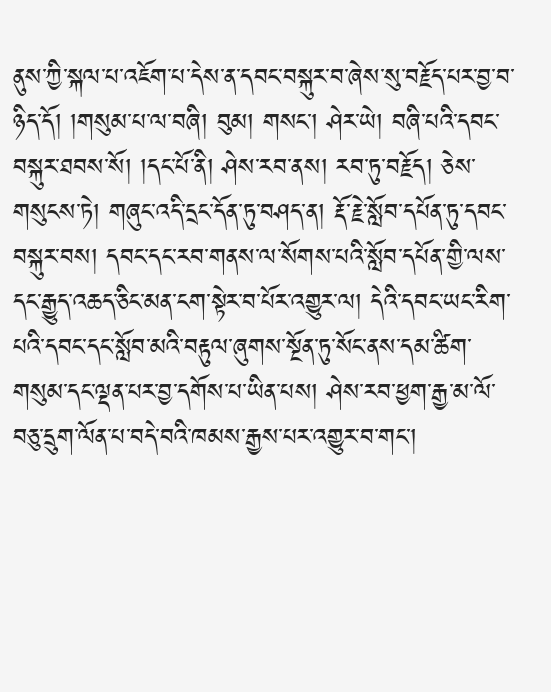ནུས་ཀྱི་སྐལ་པ་འཇོག་པ་དེས་ན་དབང་བསྐུར་བ་ཞེས་སུ་བརྗོད་པར་བྱ་བ་ཉིད་དོ། །གསུམ་པ་ལ་བཞི། བུམ། གསང་། ཤེར་ཡེ། བཞི་པའི་དབང་བསྐུར་ཐབས་སོ། །དང་པོ་ནི། ཤེས་རབ་ནས། རབ་ཏུ་བརྗོད། ཅེས་གསུངས་ཏེ། གཞུང་འདི་དྲང་དོན་ཏུ་བཤད་ན། རྡོ་རྗེ་སློབ་དཔོན་ཏུ་དབང་བསྐུར་བས། དབང་དང་རབ་གནས་ལ་སོགས་པའི་སློབ་དཔོན་གྱི་ལས་དང་རྒྱུད་འཆད་ཅིང་མན་ངག་སྟེར་བ་པོར་འགྱུར་ལ། དེའི་དབང་ཡང་རིག་པའི་དབང་དང་སློབ་མའི་བརྟུལ་ཞུགས་སྔོན་ཏུ་སོང་ནས་དམ་ཚིག་གསུམ་དང་ལྡན་པར་བྱ་དགོས་པ་ཡིན་པས། ཤེས་རབ་ཕྱག་རྒྱ་མ་ལོ་བཅུ་དྲུག་ལོན་པ་བདེ་བའི་ཁམས་རྒྱས་པར་འགྱུར་བ་གང་།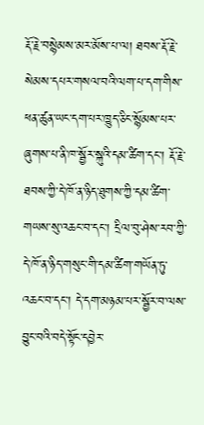རྡོ་རྗེ་བསྙེམས་མར་མོས་པ་ལ། ཐབས་རྡོ་རྗེ་སེམས་དཔར་གསལ་བའི་ལག་པ་དག་གིས་ཕན་ཚུན་ཡང་དག་པར་ཁྱུད་ཅིང་སྙོམས་པར་ཞུགས་པ་ནི་ཁ་སྦྱོར་སྐུའི་དམ་ཚིག་དང་། རྡོ་རྗེ་ཐབས་ཀྱི་དེ་ཁོ་ན་ཉིད་ཐུགས་ཀྱི་དམ་ཚིག་གཡས་སུ་འཆང་བ་དང་། དྲིལ་བུ་ཤེས་རབ་ཀྱི་དེ་ཁོ་ན་ཉིད་གསུང་གི་དམ་ཚིག་གཡོན་ཏུ་འཆང་བ་དང་། དེ་དག་མཉམ་པར་སྦྱོར་བ་ལས་བྱུང་བའི་བདེ་སྟོང་དབྱེར་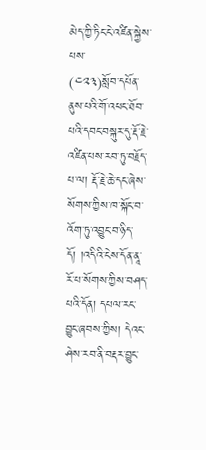མེད་ཀྱི་ཏིང་ངེ་འཛིན་སྐྱེས་པས་
(༤༢༣)སློབ་དཔོན་ནུས་པའི་གོ་འཕང་ཐོབ་པའི་དབང་བསྐུར་དུ་རྡོ་རྗེ་འཛིན་པས་རབ་ཏུ་བརྗོད་པ་ལ། རྡོ་རྗེ་ཆེ་དང་ཞེས་སོགས་ཀྱིས་ཁ་སྐོང་བ་འོག་ཏུ་འབྱུང་བ་ཉིད་དོ། །འདིའི་ངེས་དོན་ནཱ་རོ་པ་སོགས་ཀྱིས་བཤད་པའི་དོན། དཔལ་རང་བྱུང་ཞབས་ཀྱིས། དེའང་ཤེས་རབ་ནི་བརྡར་བྱུང་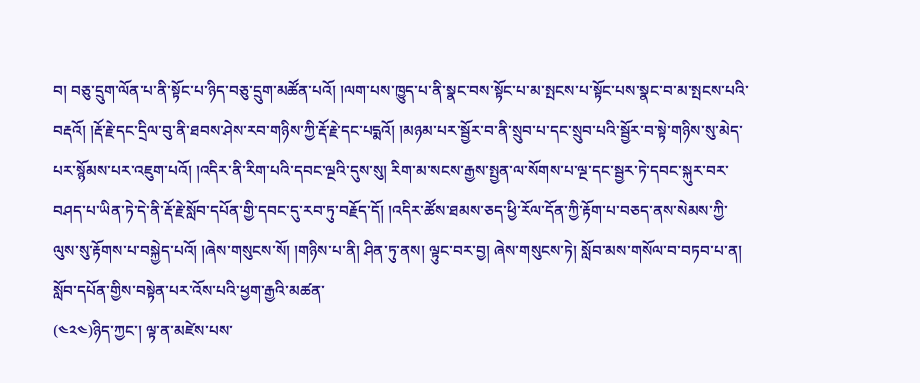བ། བཅུ་དྲུག་ལོན་པ་ནི་སྟོང་པ་ཉིད་བཅུ་དྲུག་མཚོན་པའོ། །ལག་པས་ཁྱུད་པ་ནི་སྣང་བས་སྟོང་པ་མ་སྤངས་པ་སྟོང་པས་སྣང་བ་མ་སྤངས་པའི་བརྡའོ། །རྡོ་རྗེ་དང་དྲིལ་བུ་ནི་ཐབས་ཤེས་རབ་གཉིས་ཀྱི་རྡོ་རྗེ་དང་པདྨའོ། །མཉམ་པར་སྦྱོར་བ་ནི་སྲུབ་པ་དང་སྲུབ་པའི་སྦྱོར་བ་སྟེ་གཉིས་སུ་མེད་པར་སྙོམས་པར་འཇུག་པའོ། །འདིར་ནི་རིག་པའི་དབང་ལྔའི་དུས་སུ། རིག་མ་སངས་རྒྱས་སྤྱན་ལ་སོགས་པ་ལྔ་དང་སྦྱར་ཏེ་དབང་སྐུར་བར་བཤད་པ་ཡིན་ཏེ་དེ་ནི་རྡོ་རྗེ་སློབ་དཔོན་གྱི་དབང་དུ་རབ་ཏུ་བརྗོད་དོ། །འདིར་ཚོས་ཐམས་ཅད་ཕྱི་རོལ་དོན་ཀྱི་རྟོག་པ་བཅད་ནས་སེམས་ཀྱི་ལུས་སུ་རྟོགས་པ་བསྐྱེད་པའོ། །ཞེས་གསུངས་སོ། །གཉིས་པ་ནི། ཤིན་ཏུ་ནས། ལྟུང་བར་བྱ། ཞེས་གསུངས་ཏེ། སློབ་མས་གསོལ་བ་བཏབ་པ་ན། སློབ་དཔོན་གྱིས་བསྟེན་པར་འོས་པའི་ཕྱག་རྒྱའི་མཚན་
(༤༢༤)ཉིད་ཀྱང་། ལྟ་ན་མཛེས་པས་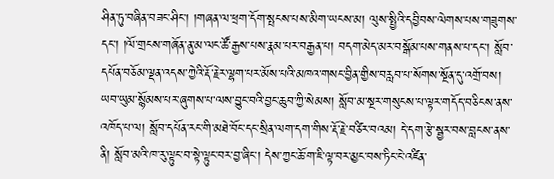ཤིན་ཏུ་བཞིན་བཟང་ཤིང་། །གཞན་ལ་ཕྲག་དོག་སྤངས་པས་མིག་ཡངས་མ། ལུས་སྤྱིའི་དབྱིབས་ལེགས་པས་གཟུགས་དང་། །ལོ་གྲངས་གཞོན་ནུ་མ་ལང་ཚོ་རྒྱས་པས་རྣམ་པར་བརྒྱན་པ། བདག་མེད་མར་བསྒོམ་པས་གནས་པ་དང་། སློབ་དཔོན་བཅོམ་ལྡན་འདས་ཀྱེའི་རྡོ་རྗེར་ལྷག་པར་མོས་པའི་མཁའ་གསང་བྱིན་གྱིས་བརླབ་པ་སོགས་སྔོན་དུ་འགྲོ་བས། ཡབ་ཡུམ་སྙོམས་པར་ཞུགས་པ་ལས་བྱུང་བའི་བྱང་ཆུབ་ཀྱི་སེམས། སློབ་མ་སྔར་གསུངས་པ་ལྟར་གདོད་བཅིངས་ནས་འཁོད་པ་ལ། སློབ་དཔོན་རང་གི་མཐེ་བོང་དང་སྲིན་ལག་དག་གིས་རྡོ་རྗེ་བཙིར་བའམ། དེ་དག་རྩེ་སྦྱར་བས་བླངས་ནས་ནི། སློབ་མའི་ཁ་རུ་ལྟུང་བ་སྟེ་ལྟུང་བར་བྱ་ཞིང་། དེས་ཀྱང་ཆོ་ག་ཇི་ལྟ་བར་མྱང་བས་ཏིང་ངེ་འཛིན་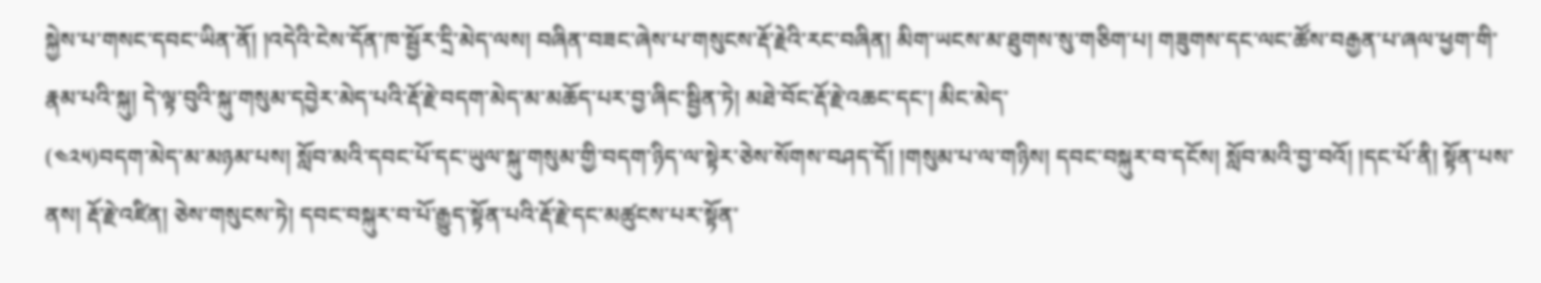སྐྱེས་པ་གསང་དབང་ཡིན་ནོ། །འདེའི་ངེས་དོན་ཁ་སྦྱོར་དྲི་མེད་ལས། བཞིན་བཟང་ཞེས་པ་གསུངས་རྡོ་རྗེའི་རང་བཞིན། མིག་ཡངས་མ་ཐུགས་སུ་གཅིག་པ། གཟུགས་དང་ལང་ཚོས་བརྒྱན་པ་ཞལ་ཕྱག་གི་རྣམ་པའི་སྐུ། དེ་ལྟ་བུའི་སྐུ་གསུམ་དབྱེར་མེད་པའི་རྡོ་རྗེ་བདག་མེད་མ་མཆོད་པར་བྱ་ཞིང་སྦྱིན་ཏེ། མཐེ་བོང་རྡོ་རྗེ་འཆང་དང་། མིང་མེད་
(༤༢༥)བདག་མེད་མ་མཉམ་པས། སློབ་མའི་དབང་པོ་དང་ཡུལ་སྐུ་གསུམ་གྱི་བདག་ཉིད་ལ་སྟེར་ཅེས་སོགས་བཤད་དོ། །གསུམ་པ་ལ་གཉིས། དབང་བསྐུར་བ་དངོས། སློབ་མའི་བྱ་བའོ། །དང་པོ་ནི། སྟོན་པས་ནས། རྡོ་རྗེ་འཛིན། ཅེས་གསུངས་ཏེ། དབང་བསྐུར་བ་པོ་རྒྱུད་སྟོན་པའི་རྡོ་རྗེ་དང་མཚུངས་པར་སྟོན་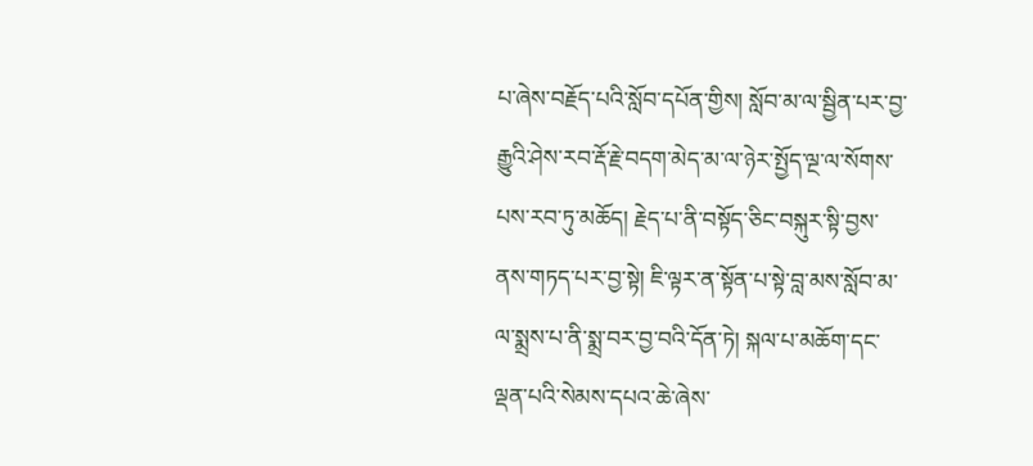པ་ཞེས་བརྗོད་པའི་སློབ་དཔོན་གྱིས། སློབ་མ་ལ་སྦྱིན་པར་བྱ་རྒྱུའི་ཤེས་རབ་རྡོ་རྗེ་བདག་མེད་མ་ལ་ཉེར་སྤྱོད་ལྔ་ལ་སོགས་པས་རབ་ཏུ་མཆོད། རྗེད་པ་ནི་བསྟོད་ཅིང་བསྐུར་སྟི་བྱས་ནས་གཏད་པར་བྱ་སྟེ། ཇི་ལྟར་ན་སྟོན་པ་སྟེ་བླ་མས་སློབ་མ་ལ་སྨྲས་པ་ནི་སྨྲ་བར་བྱ་བའི་དོན་ཏེ། སྐལ་པ་མཆོག་དང་ལྡན་པའི་སེམས་དཔའ་ཆེ་ཞེས་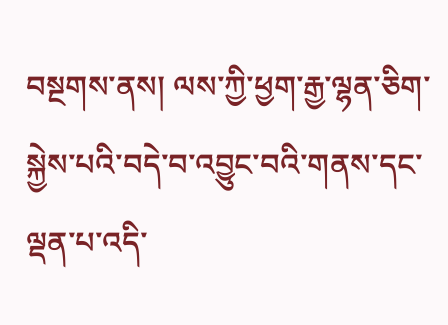བསྔགས་ནས། ལས་ཀྱི་ཕྱག་རྒྱ་ལྷན་ཅིག་སྐྱེས་པའི་བདེ་བ་འབྱུང་བའི་གནས་དང་ལྡན་པ་འདི་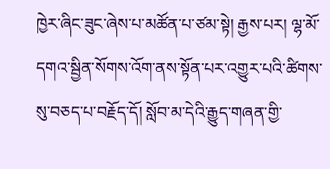ཁྱེར་ཞིང་ཟུང་ཞེས་པ་མཚོན་པ་ཙམ་སྟེ། རྒྱས་པར། ལྷ་མོ་དགའ་སྦྱིན་སོགས་འོག་ནས་སྟོན་པར་འགྱུར་པའི་ཚིགས་སུ་བཅད་པ་བརྗོད་དོ། སློབ་མ་དེའི་རྒྱུད་གཞན་གྱི་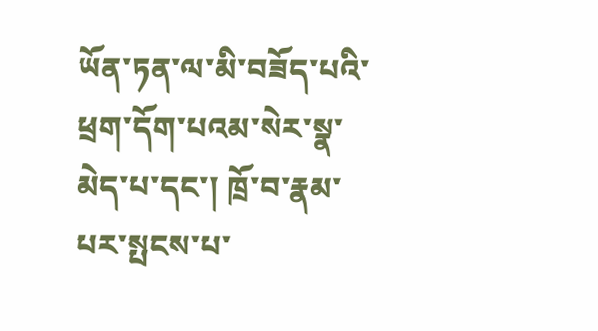ཡོན་ཏན་ལ་མི་བཟོད་པའི་ཕྲག་དོག་པའམ་སེར་སྣ་མེད་པ་དང་། ཁྲོ་བ་རྣམ་པར་སྤངས་པ་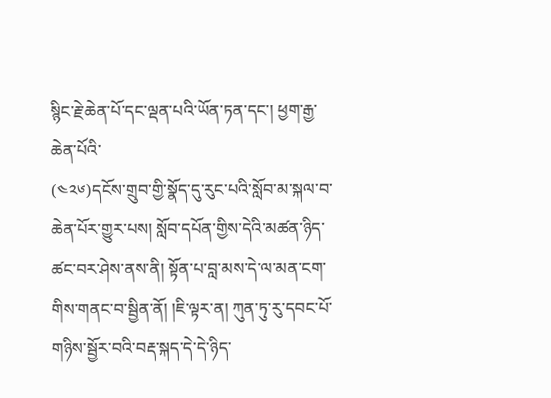སྙིང་རྗེ་ཆེན་པོ་དང་ལྡན་པའི་ཡོན་ཏན་དང་། ཕྱག་རྒྱ་ཆེན་པོའི་
(༤༢༦)དངོས་གྲུབ་གྱི་སྣོད་དུ་རུང་པའི་སློབ་མ་སྐལ་བ་ཆེན་པོར་གྱུར་པས། སློབ་དཔོན་གྱིས་དེའི་མཚན་ཉིད་ཚང་བར་ཤེས་ནས་ནི། སྟོན་པ་བླ་མས་དེ་ལ་མན་ངག་གིས་གནང་བ་སྦྱིན་ནོ། །ཇི་ལྟར་ན། ཀུན་ཏུ་རུ་དབང་པོ་གཉིས་སྦྱོར་བའི་བརྡ་སྐད་དེ་དེ་ཉིད་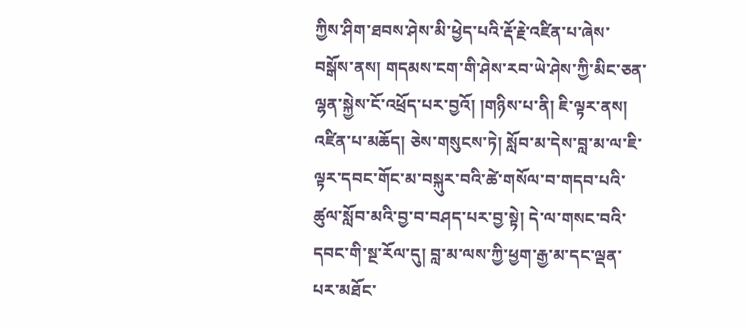ཀྱིས་ཤིག་ཐབས་ཤེས་མི་ཕྱེད་པའི་རྡོ་རྗེ་འཛིན་པ་ཞེས་བསྒོས་ནས། གདམས་ངག་གི་ཤེས་རབ་ཡེ་ཤེས་ཀྱི་མིང་ཅན་ལྷན་སྐྱེས་ངོ་འཕྲོད་པར་བྱའོ། །གཉིས་པ་ནི། ཇི་ལྟར་ནས། འཛིན་པ་མཆོད། ཅེས་གསུངས་ཏེ། སློབ་མ་དེས་བླ་མ་ལ་ཇི་ལྟར་དབང་གོང་མ་བསྐུར་བའི་ཚེ་གསོལ་བ་གདབ་པའི་ཚུལ་སློབ་མའི་བྱ་བ་བཤད་པར་བྱ་སྟེ། དེ་ལ་གསང་བའི་དབང་གི་སྔ་རོལ་དུ། བླ་མ་ལས་ཀྱི་ཕྱག་རྒྱ་མ་དང་ལྡན་པར་མཐོང་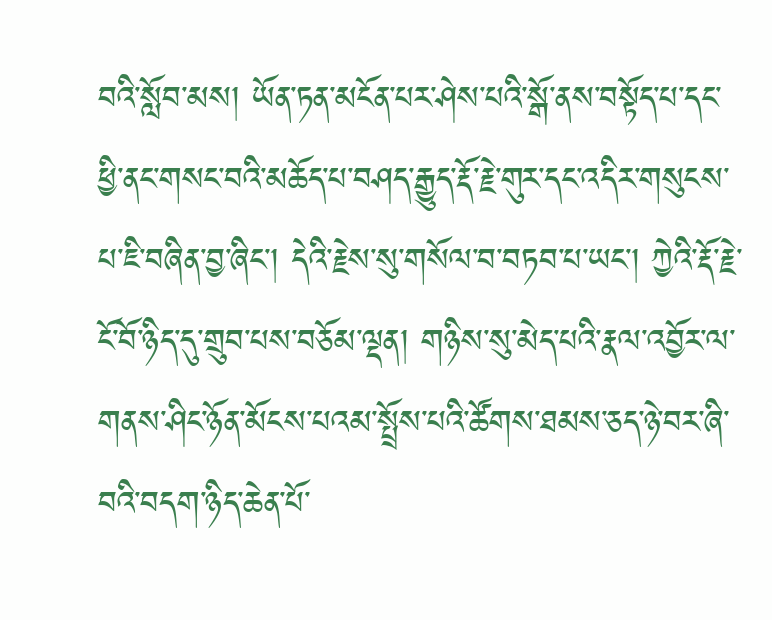བའི་སློབ་མས། ཡོན་ཏན་མངོན་པར་ཤེས་པའི་སྒོ་ནས་བསྟོད་པ་དང་ཕྱི་ནང་གསང་བའི་མཆོད་པ་བཤད་རྒྱུད་རྡོ་རྗེ་གུར་དང་འདིར་གསུངས་པ་ཇི་བཞིན་བྱ་ཞིང་། དེའི་རྗེས་སུ་གསོལ་བ་བཏབ་པ་ཡང་། ཀྱེའི་རྡོ་རྗེ་ངོ་བོ་ཉིད་དུ་གྲུབ་པས་བཅོམ་ལྡན། གཉིས་སུ་མེད་པའི་རྣལ་འབྱོར་ལ་གནས་ཤིང་ཉོན་མོངས་པའམ་སྤྲོས་པའི་ཚོགས་ཐམས་ཅད་ཉེ་བར་ཞི་བའི་བདག་ཉིད་ཆེན་པོ་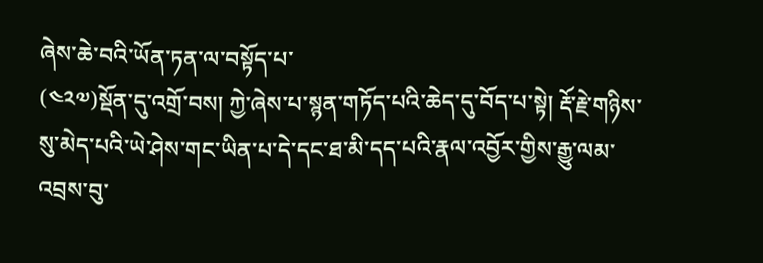ཞེས་ཆེ་བའི་ཡོན་ཏན་ལ་བསྟོད་པ་
(༤༢༧)སྡོན་དུ་འགྲོ་བས། ཀྱེ་ཞེས་པ་སྙན་གཏོད་པའི་ཆེད་དུ་བོད་པ་སྟེ། རྡོ་རྗེ་གཉིས་སུ་མེད་པའི་ཡེ་ཤེས་གང་ཡིན་པ་དེ་དང་ཐ་མི་དད་པའི་རྣལ་འབྱོར་གྱིས་རྒྱུ་ལམ་འབྲས་བུ་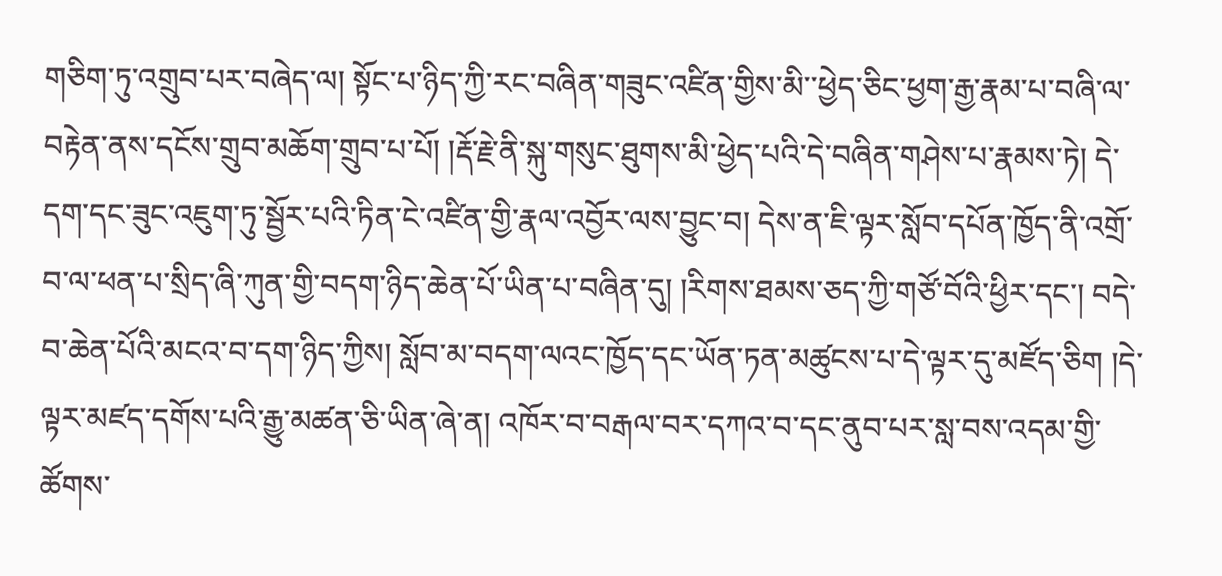གཅིག་ཏུ་འགྲུབ་པར་བཞེད་ལ། སྟོང་པ་ཉིད་ཀྱི་རང་བཞིན་གཟུང་འཛིན་གྱིས་མི་་ཕྱེད་ཅིང་ཕྱག་རྒྱ་རྣམ་པ་བཞི་ལ་བརྟེན་ནས་དངོས་གྲུབ་མཆོག་གྲུབ་པ་པོ། །རྡོ་རྗེ་ནི་སྐུ་གསུང་ཐུགས་མི་ཕྱེད་པའི་དེ་བཞིན་གཤེས་པ་རྣམས་ཏེ། དེ་དག་དང་ཟུང་འཇུག་ཏུ་སྦྱོར་པའི་ཏིན་ངེ་འཛིན་གྱི་རྣལ་འབྱོར་ལས་བྱུང་བ། དེས་ན་ཇི་ལྟར་སློབ་དཔོན་ཁྱོད་ནི་འགྲོ་བ་ལ་ཕན་པ་སྲིད་ཞི་ཀུན་གྱི་བདག་ཉིད་ཆེན་པོ་ཡིན་པ་བཞིན་དུ། །རིགས་ཐམས་ཅད་ཀྱི་གཙོ་བོའི་ཕྱིར་དང་། བདེ་བ་ཆེན་པོའི་མངའ་བ་དག་ཉིད་ཀྱིས། སློབ་མ་བདག་ལའང་ཁྱོད་དང་ཡོན་ཏན་མཚུངས་པ་དེ་ལྟར་དུ་མཛོད་ཅིག །དེ་ལྟར་མཛད་དགོས་པའི་རྒྱུ་མཚན་ཅི་ཡིན་ཞེ་ན། འཁོར་བ་བརྒལ་བར་དཀའ་བ་དང་ནུབ་པར་སླ་བས་འདམ་གྱི་ཚོགས་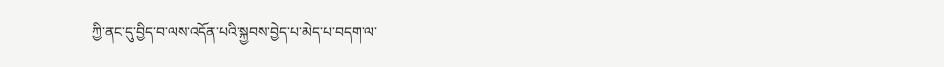ཀྱི་ནང་དུ་བྱིད་བ་ལས་འདོན་པའི་སྐྱབས་བྱེད་པ་མེད་པ་བདག་ལ་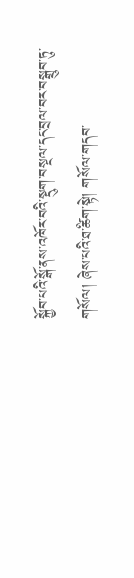སྐྱོབ་པའི་སྒོ་ནས་འཁོར་བའི་སྡུག་བསྔལ་དང་བྲལ་བར་བསྒྲུབ་ཏུ་གསོལ། ཞེས་པའི་ཐ་ཚིག་སྟེ། གསོལ་གདབ་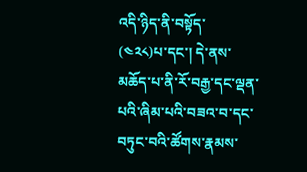འདི་ཉིད་ནི་བསྟོད་
(༤༢༨)པ་དང་། དེ་ནས་མཆོད་པ་ནི་རོ་བརྒྱ་དང་ལྡན་པའི་ཞིམ་པའི་བཟའ་བ་དང་བཏུང་བའི་ཚོགས་རྣམས་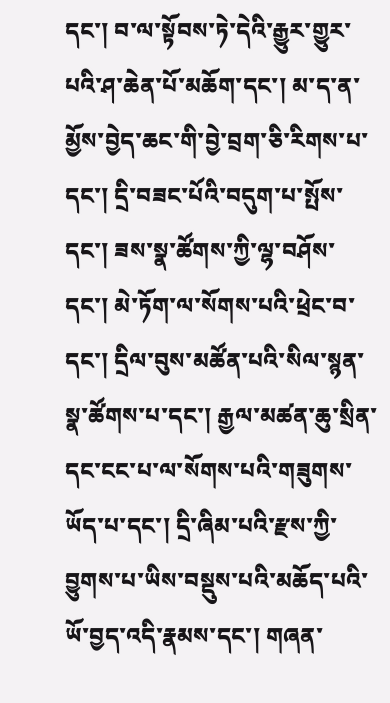དང་། བ་ལ་སྟོབས་ཏེ་དེའི་རྒྱུར་གྱུར་པའི་ཤ་ཆེན་པོ་མཆོག་དང་། མ་ད་ན་མྱོས་བྱེད་ཆང་གི་བྱེ་བྲག་ཅི་རིགས་པ་དང་། དྲི་བཟང་པོའི་བདུག་པ་སྤོས་དང་། ཟས་སྣ་ཚོགས་ཀྱི་ལྷ་བཤོས་དང་། མེ་ཏོག་ལ་སོགས་པའི་ཕྲེང་བ་དང་། དྲིལ་བུས་མཚོན་པའི་སིལ་སྙན་སྣ་ཚོགས་པ་དང་། རྒྱལ་མཚན་ཆུ་སྲིན་དང་ངང་པ་ལ་སོགས་པའི་གཟུགས་ཡོད་པ་དང་། དྲི་ཞིམ་པའི་རྫས་ཀྱི་བྱུགས་པ་ཡིས་བསྡུས་པའི་མཆོད་པའི་ཡོ་བྱད་འདི་རྣམས་དང་། གཞན་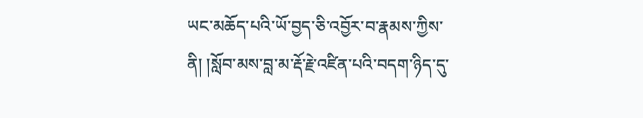ཡང་མཆོད་པའི་ཡོ་བྱད་ཅི་འབྱོར་བ་རྣམས་ཀྱིས་ནི། །སློབ་མས་བླ་མ་རྡོ་རྗེ་འཛིན་པའི་བདག་ཉིད་དུ་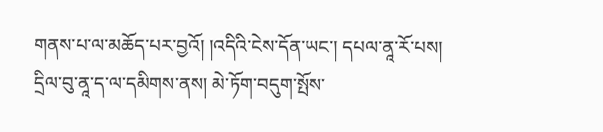གནས་པ་ལ་མཆོད་པར་བྱའོ། །འདིའི་ངེས་དོན་ཡང་། དཔལ་ནཱ་རོ་པས། དྲིལ་བུ་ནཱ་ད་ལ་དམིགས་ནས། མེ་ཏོག་བདུག་སྤོས་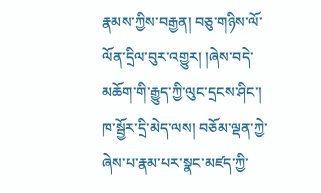རྣམས་ཀྱིས་བརྒྱན། བཅུ་གཉིས་ལོ་ལོན་དྲིལ་བུར་འགྱུར། །ཞེས་བདེ་མཆོག་གི་རྒྱུད་ཀྱི་ལུང་དྲངས་ཤིང་། ཁ་སྦྱོར་དྲི་མེད་ལས། བཅོམ་ལྡན་ཀྱེ་ཞེས་པ་རྣམ་པར་སྣང་མཛད་ཀྱི་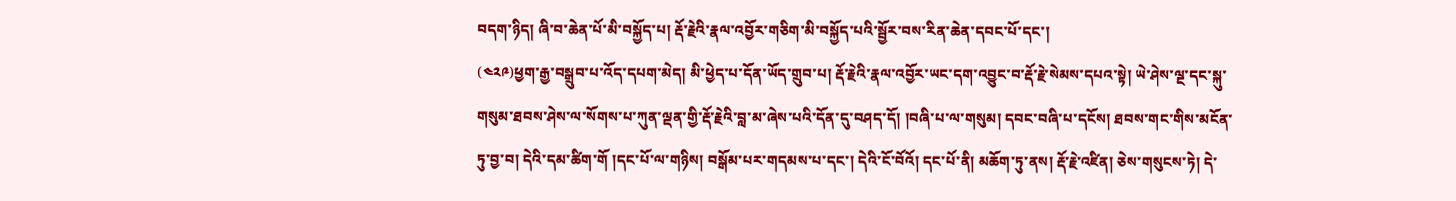བདག་ཉིད། ཞི་བ་ཆེན་པོ་མི་བསྐྱོད་པ། རྡོ་རྗེའི་རྣལ་འབྱོར་གཅིག་མི་བསྐྱོད་པའི་སྦྱོར་བས་རིན་ཆེན་དབང་པོ་དང་།
(༤༢༩)ཕྱག་རྒྱ་བསྒྲུབ་པ་འོད་དཔག་མེད། མི་ཕྱེད་པ་དོན་ཡོད་གྲུབ་པ། རྡོ་རྗེའི་རྣལ་འབྱོར་ཡང་དག་འབྱུང་བ་རྡོ་རྗེ་སེམས་དཔའ་སྟེ། ཡེ་ཤེས་ལྔ་དང་སྐུ་གསུམ་ཐབས་ཤེས་ལ་སོགས་པ་ཀུན་ལྡན་གྱི་རྡོ་རྗེའི་བླ་མ་ཞེས་པའི་དོན་དུ་བཤད་དོ། །བཞི་པ་ལ་གསུམ། དབང་བཞི་པ་དངོས། ཐབས་གང་གིས་མངོན་ཏུ་བྱ་བ། དེའི་དམ་ཚིག་གོ །དང་པོ་ལ་གཉིས། བསྒོམ་པར་གདམས་པ་དང་། དེའི་ངོ་བོའོ། དང་པོ་ནི། མཆོག་ཏུ་ནས། རྡོ་རྗེ་འཛིན། ཅེས་གསུངས་ཏེ། དེ་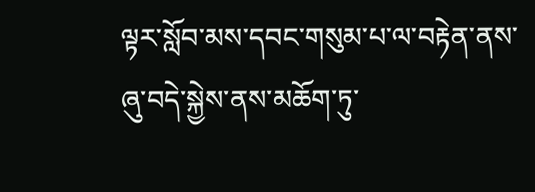ལྟར་སློབ་མས་དབང་གསུམ་པ་ལ་བརྟེན་ནས་ཞུ་བདེ་སྐྱེས་ནས་མཆོག་ཏུ་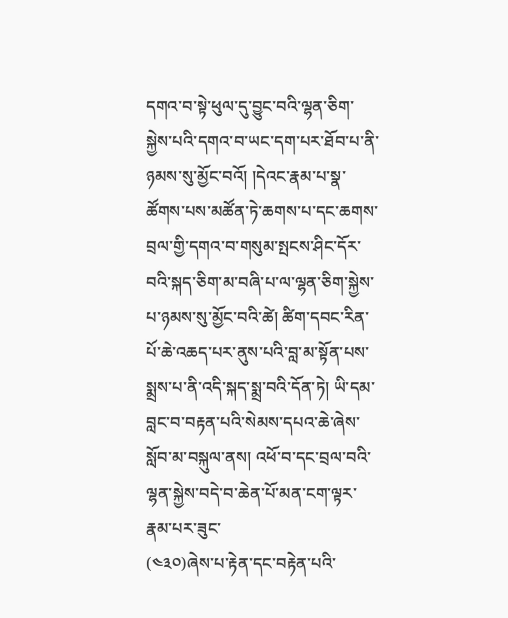དགའ་བ་སྟེ་ཕུལ་དུ་བྱུང་བའི་ལྷན་ཅིག་སྐྱེས་པའི་དགའ་བ་ཡང་དག་པར་ཐོབ་པ་ནི་ཉམས་སུ་མྱོང་བའོ། །དེའང་རྣམ་པ་སྣ་ཚོགས་པས་མཚོན་ཏེ་ཆགས་པ་དང་ཆགས་བྲལ་གྱི་དགའ་བ་གསུམ་སྤངས་ཤིང་དོར་བའི་སྐད་ཅིག་མ་བཞི་པ་ལ་ལྷན་ཅིག་སྐྱེས་པ་ཉམས་སུ་མྱོང་བའི་ཚེ། ཚིག་དབང་རིན་པོ་ཆེ་འཆད་པར་ནུས་པའི་བླ་མ་སྟོན་པས་སྨྲས་པ་ནི་འདི་སྐད་སྨྲ་བའི་དོན་ཏེ། ཡི་དམ་བླང་བ་བརྟན་པའི་སེམས་དཔའ་ཆེ་ཞེས་སློབ་མ་བསྐུལ་ནས། འཕོ་བ་དང་བྲལ་བའི་ལྷན་སྐྱེས་བདེ་བ་ཆེན་པོ་མན་ངག་ལྟར་རྣམ་པར་ཟུང་
(༤༣༠)ཞེས་པ་རྟེན་དང་བརྟེན་པའི་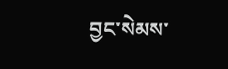བྱང་སེམས་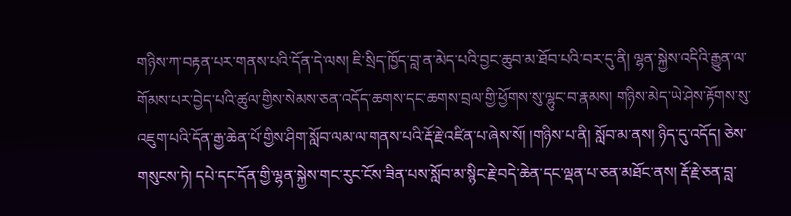གཉིས་ཀ་བརྟན་པར་གནས་པའི་དོན་དེ་ལས། ཇི་སྲིད་ཁྱོད་བླ་ན་མེད་པའི་བྱང་ཆུབ་མ་ཐོབ་པའི་བར་དུ་ནི། ལྷན་སྐྱེས་འདིའི་རྒྱུན་ལ་གོམས་པར་བྱེད་པའི་ཚུལ་གྱིས་སེམས་ཅན་འདོད་ཆགས་དང་ཆགས་བྲལ་གྱི་ཕྱོགས་སུ་ལྷུང་བ་རྣམས། གཉིས་མེད་ཡེ་ཤེས་རྟོགས་སུ་འཇུག་པའི་དོན་རྒྱ་ཆེན་པོ་གྱིས་ཤིག་སློབ་ལམ་ལ་གནས་པའི་རྡོ་རྗེ་འཛིན་པ་ཞེས་སོ། །གཉིས་པ་ནི། སློབ་མ་ནས། ཉིད་དུ་འདོད། ཅེས་གསུངས་ཏེ། དཔེ་དང་དོན་གྱི་ལྷན་སྐྱེས་གང་རུང་ངོས་ཟིན་པས་སློབ་མ་སྙིང་རྗེ་བདེ་ཆེན་དང་ལྡན་པ་ཅན་མཐོང་ནས། རྡོ་རྗེ་ཅན་བླ་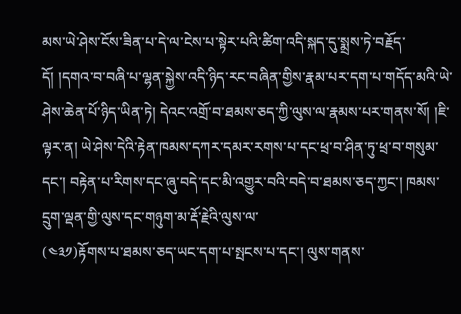མས་ཡེ་ཤེས་ངོས་ཟིན་པ་དེ་ལ་ངེས་པ་སྟེར་པའི་ཚིག་འདི་སྐད་དུ་སྨྲས་ཏེ་བརྗོད་དོ། །དགའ་བ་བཞི་པ་ལྷན་སྐྱེས་འདི་ཉིད་རང་བཞིན་གྱིས་རྣམ་པར་དག་པ་གདོད་མའི་ཡེ་ཤེས་ཆེན་པོ་ཉིད་ཡིན་ཏེ། དེའང་འགྲོ་བ་ཐམས་ཅད་ཀྱི་ལུས་ལ་རྣམས་པར་གནས་སོ། །ཇི་ལྟར་ན། ཡེ་ཤེས་དེའི་རྟེན་ཁམས་དཀར་དམར་རགས་པ་དང་ཕྲ་བ་ཤིན་ཏུ་ཕྲ་བ་གསུམ་དང་། བརྟེན་པ་རིགས་དང་ཞུ་བདེ་དང་མི་འགྱུར་བའི་བདེ་བ་ཐམས་ཅད་ཀྱང་། ཁམས་དྲུག་ལྡན་གྱི་ལུས་དང་གཉུག་མ་རྡོ་རྗེའི་ལུས་ལ་
(༤༣༡)རྟོགས་པ་ཐམས་ཅད་ཡང་དག་པ་སྤངས་པ་དང་། ལུས་གནས་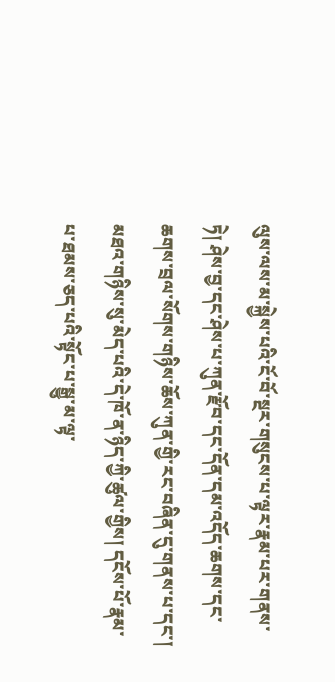ལུས་ལས་མ་སྐྱེས་པའི་ངོ་བོ་སྔར་གསུངས་པ་ལྟར་རྣམ་པར་གནས་ཏེ། ཤེས་བྱ་དང་ཤེས་པ་ཀུན་རྫོབ་དང་དོན་དམ་འདོད་ཆགས་དང་ཆགས་བྲལ་སོགས་གཉིས་ཆོས་ཀུན་གྱི་རང་བཞིན་དུ་གནས་པ་དང་། མཐའ་གཉིས་སུ་མེད་པའི་དེ་ཁོ་ན་ཉིད་ཀྱི་ཚུལ་གྱིས། དངོས་པོ་རྣམ་པ་ཐམས་ཅད་པའི་སྟོང་པ་སྒྱུ་མ་ལྟ་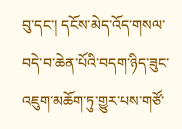བུ་དང་། དངོས་མེད་འོད་གསལ་བདེ་བ་ཆེན་པོའི་བདག་ཉིད་ཟུང་འཇུག་མཆོག་ཏུ་གྱུར་པས་གཙོ་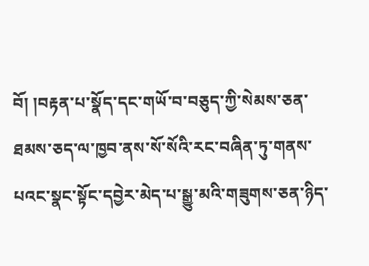བོ། །བརྟན་པ་སྣོད་དང་གཡོ་བ་བཅུད་ཀྱི་སེམས་ཅན་ཐམས་ཅད་ལ་ཁྱབ་ནས་སོ་སོའི་རང་བཞིན་ཏུ་གནས་པའང་སྣང་སྟོང་དབྱེར་མེད་པ་སྒྱུ་མའི་གཟུགས་ཅན་ཉིད་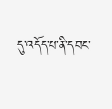དུ་འདོད་པ་ནི་དབང་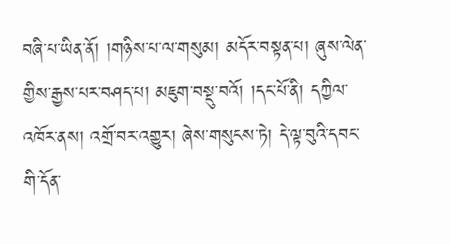བཞི་པ་ཡིན་ནོ། །གཉིས་པ་ལ་གསུམ། མདོར་བསྟན་པ། ཞུས་ལེན་གྱིས་རྒྱས་པར་བཤད་པ། མཇུག་བསྡུ་བའོ། །དང་པོ་ནི། དཀྱིལ་འཁོར་ནས། འགྲོ་བར་འགྱུར། ཞེས་གསུངས་ཏེ། དེ་ལྟ་བུའི་དབང་གི་དོན་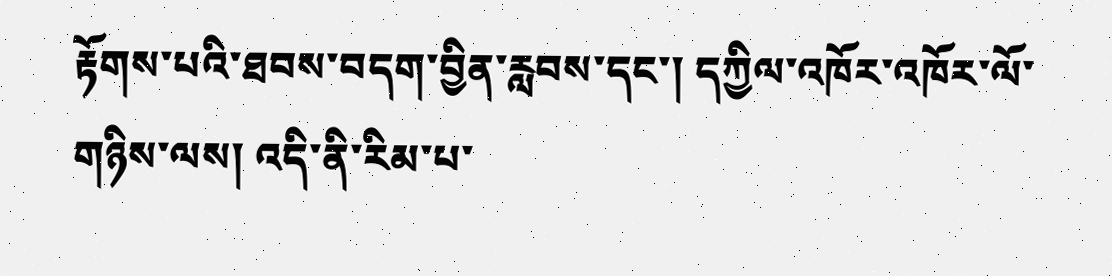རྟོགས་པའི་ཐབས་བདག་བྱིན་རླབས་དང་། དཀྱིལ་འཁོར་འཁོར་ལོ་གཉིས་ལས། འདི་ནི་རིམ་པ་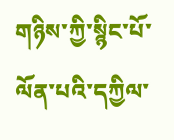གཉིས་ཀྱི་སྙིང་པོ་ལོན་པའི་དཀྱིལ་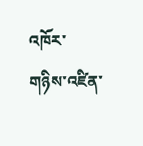འཁོར་གཉིས་འཛིན་